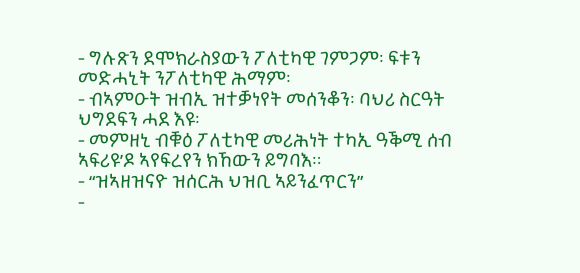- ግሉጽን ደሞክራስያውን ፖለቲካዊ ገምጋም፡ ፍቱን መድሓኒት ንፖለቲካዊ ሕማም፡
- ብኣምዑት ዝብኢ ዝተቓነየት መሰንቆን፡ ባህሪ ስርዓት ህግደፍን ሓደ እዩ፡
- መምዘኒ ብቑዕ ፖለቲካዊ መሪሕነት ተካኢ ዓቕሚ ሰብ ኣፍሪዩ’ዶ ኣየፍረየን ክኸውን ይግባእ።
- “ዝኣዘዝናዮ ዝሰርሕ ህዝቢ ኣይንፈጥርን”
-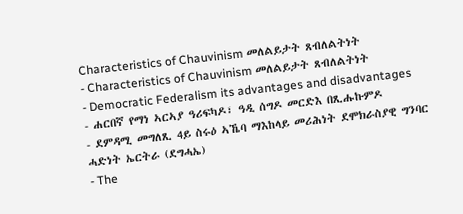Characteristics of Chauvinism መለልይታት ጸብለልትነት
- Characteristics of Chauvinism መለልይታት ጸብለልትነት
- Democratic Federalism its advantages and disadvantages
- ሐርበኛ የማነ ኣርኣያ ዓሪፍካዶ፣ ዓዲ ሰግዶ መርድእ በጺሑኩምዶ
- ደምዳሚ መግለጺ 4ይ ስሩዕ ኣኼባ ማእከላይ መሪሕነት ደሞክራስያዊ ግንባር ሓድነት ኤርትራ (ደግሓኤ)
- The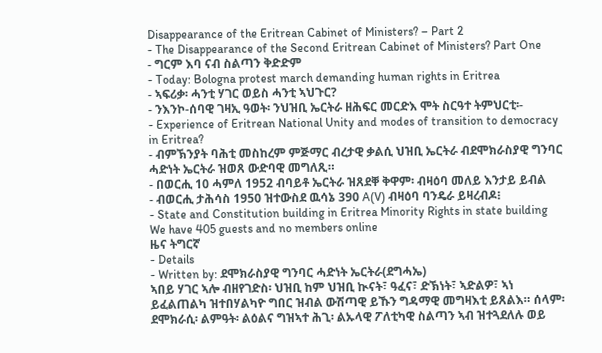Disappearance of the Eritrean Cabinet of Ministers? – Part 2
- The Disappearance of the Second Eritrean Cabinet of Ministers? Part One
- ግርም እባ ናብ ስልጣን ቅድድም
- Today: Bologna protest march demanding human rights in Eritrea
- ኣፍሪቃ፡ ሓንቲ ሃገር ወይስ ሓንቲ ኣህጉር?
- ንእንኮ-ሰባዊ ገዛኢ ዓወት፡ ንህዝቢ ኤርትራ ዘሕፍር መርድእ ሞት ስርዓተ ትምህርቲ፡-
- Experience of Eritrean National Unity and modes of transition to democracy in Eritrea?
- ብምኽንያት ባሕቲ መስከረም ምጅማር ብረታዊ ቃልሲ ህዝቢ ኤርትራ ብደሞክራስያዊ ግንባር ሓድነት ኤርትራ ዝወጸ ውድባዊ መግለጺ።
- በወርሒ 10 ሓምለ 1952 ብባይቶ ኤርትራ ዝጸደቐ ቅዋም፡ ብዛዕባ መለይ እንታይ ይብል
- ብወርሒ ታሕሳስ 1950 ዝተውስደ ዉሳኔ 390 A(V) ብዛዕባ ባንዴራ ይዛረብዶ፧
- State and Constitution building in Eritrea Minority Rights in state building
We have 405 guests and no members online
ዜና ትግርኛ
- Details
- Written by: ደሞክራስያዊ ግንባር ሓድነት ኤርትራ(ደግሓኤ)
ኣበይ ሃገር ኣሎ ብዘየገድስ፡ ህዝቢ ከም ህዝቢ ኲናት፣ ዓፈና፣ ድኽነት፣ ኣድልዎ፣ ኣነ ይፈልጠልካ ዝተበሃልካዮ ግበር ዝብል ውሽጣዊ ይኹን ግዳማዊ መግዛእቲ ይጸልእ። ሰላም፡ ደሞክራሲ፡ ልምዓት፡ ልዕልና ግዝኣተ ሕጊ፡ ልኡላዊ ፖለቲካዊ ስልጣን ኣብ ዝተጓደለሉ ወይ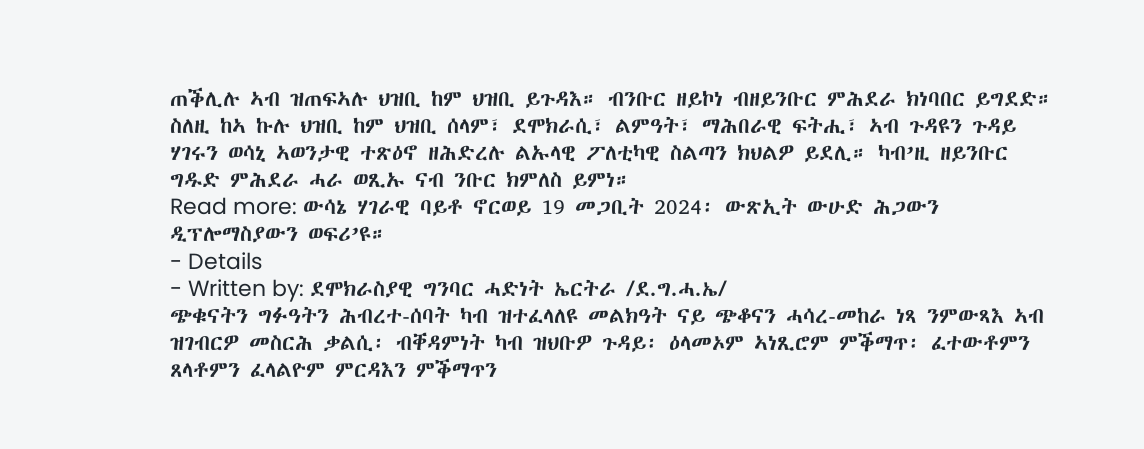ጠቕሊሉ ኣብ ዝጠፍኣሉ ህዝቢ ከም ህዝቢ ይጉዳእ። ብንቡር ዘይኮነ ብዘይንቡር ምሕደራ ክነባበር ይግደድ። ስለዚ ከኣ ኩሉ ህዝቢ ከም ህዝቢ ሰላም፣ ደሞክራሲ፣ ልምዓት፣ ማሕበራዊ ፍትሒ፣ ኣብ ጉዳዩን ጉዳይ ሃገሩን ወሳኒ ኣወንታዊ ተጽዕኖ ዘሕድረሉ ልኡላዊ ፖለቲካዊ ስልጣን ክህልዎ ይደሊ። ካብ’ዚ ዘይንቡር ግዱድ ምሕደራ ሓራ ወጺኡ ናብ ንቡር ክምለስ ይምነ።
Read more: ውሳኔ ሃገራዊ ባይቶ ኖርወይ 19 መጋቢት 2024፡ ውጽኢት ውሁድ ሕጋውን ዲፕሎማስያውን ወፍሪ’ዩ።
- Details
- Written by: ደሞክራስያዊ ግንባር ሓድነት ኤርትራ /ደ.ግ.ሓ.ኤ/
ጭቁናትን ግፉዓትን ሕብረተ-ሰባት ካብ ዝተፈላለዩ መልክዓት ናይ ጭቆናን ሓሳረ-መከራ ነጻ ንምውጻእ ኣብ ዝገብርዎ መስርሕ ቃልሲ፡ ብቐዳምነት ካብ ዝህቡዎ ጉዳይ፡ ዕላመኦም ኣነጺሮም ምቕማጥ፡ ፈተውቶምን ጸላቶምን ፈላልዮም ምርዳእን ምቕማጥን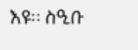እዩ፡፡ ስዒቡ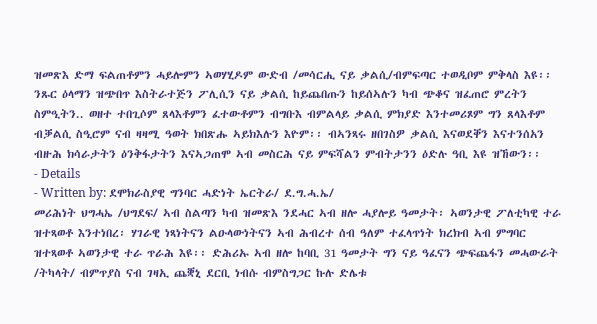ዝመጽእ ድማ ፍልጠቶምን ሓይሎምን ኣወሃሂዶም ውድብ /መሳርሒ ናይ ቃልሲ/ብምፍጣር ተወዲቦም ምቅላስ እዩ፡፡ ንጹር ዕላማን ዝጭበጥ እስትራተጅን ፖሊሲን ናይ ቃልሲ ከይጨበጡን ከይሰኣሉን ካብ ጭቆና ዝፈጠሮ ምረትን ስምዒትን.. ወዘተ ተበጊሶም ጸላእቶምን ፈተውቶምን ብግቡእ ብምልላይ ቃልሲ ምክያድ እንተመሪጾም ግን ጸላእቶም ብቓልሲ ስዒሮም ናብ ዛዛሚ ዓወት ክበጽሑ ኣይክእሉን እዮም፡፡ ብኣንጻሩ ዘበገስዎ ቃልሲ እናወደቐን እናተንሰአን ብዙሕ ክሳራታትን ዕንቅፋታትን እናኣጋጠሞ ኣብ መስርሕ ናይ ምፍሻልን ምብትታንን ዕድሉ ዓቢ እዩ ዝኸውን፡፡
- Details
- Written by: ደሞክራስያዊ ግንባር ሓድነት ኤርትራ/ ደ.ግ.ሓ.ኤ/
መሪሕነት ህግሓኤ /ህግደፍ/ ኣብ ስልጣን ካብ ዝመጽእ ንደሓር ኣብ ዘሎ ሓያሎይ ዓመታት፡ ኣወንታዊ ፖለቲካዊ ተራ ዝተጻወቶ እንተነበረ፡ ሃገራዊ ነጻነትናን ልዑላውነትናን ኣብ ሕብረተ ሰብ ዓለም ተፈላጥነት ክረክብ ኣብ ምግባር ዝተጻወቶ ኣወንታዊ ተራ ጥራሕ እዩ፡፡ ድሕሪኡ ኣብ ዘሎ ከባቢ 31 ዓመታት ግን ናይ ዓፈናን ጭፍጨፋን መሓውራት /ትካላት/ ብምጥያስ ናብ ገዛኢ ጨቛኒ ደርቢ ነብሱ ብምስግጋር ኩሉ ድሌቱ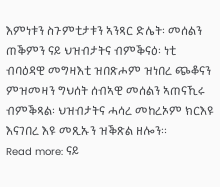እምነቱን ስጉምቲታቱን ኣንጻር ድሌት፡ መሰልን ጠቕምን ናይ ህዝብታትና ብምቕናዕ፡ ነቲ ብባዕዳዊ መግዛእቲ ዝበጽሖም ዝነበረ ጭቆናን ምዝመዛን ግህሰት ሰብኣዊ መሰልን ኣጠናኺሩ ብምቕጻል፡ ህዝብታትና ሓሳረ መከረኦም ክርእዩ እናገበረ እዩ መጺኡን ዝቕጽል ዘሎን፡፡
Read more: ናይ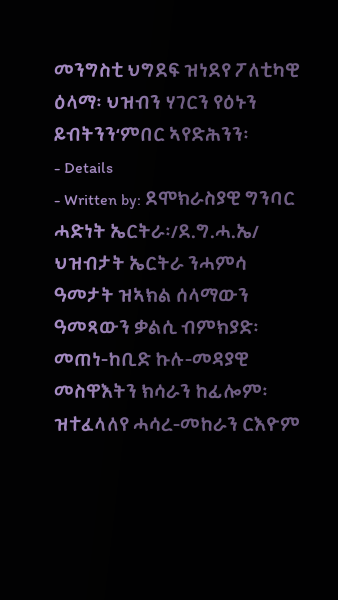መንግስቲ ህግደፍ ዝነደየ ፖለቲካዊ ዕላማ፡ ህዝብን ሃገርን የዕኑን ይብትንን‘ምበር ኣየድሕንን፡
- Details
- Written by: ደሞክራስያዊ ግንባር ሓድነት ኤርትራ፡/ደ.ግ.ሓ.ኤ/
ህዝብታት ኤርትራ ንሓምሳ ዓመታት ዝኣክል ሰላማውን ዓመጻውን ቃልሲ ብምክያድ፡ መጠነ-ከቢድ ኩሉ-መዳያዊ መስዋእትን ክሳራን ከፊሎም፡ ዝተፈላለየ ሓሳረ-መከራን ርእዮም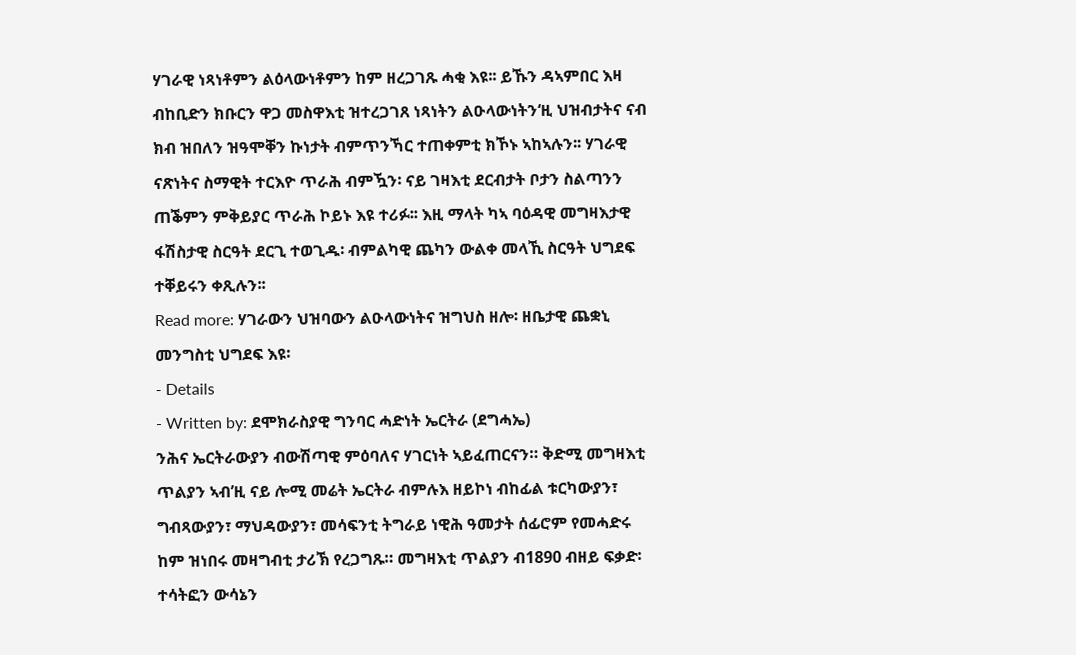ሃገራዊ ነጻነቶምን ልዕላውነቶምን ከም ዘረጋገጹ ሓቂ እዩ፡፡ ይኹን ዳኣምበር እዛ ብከቢድን ክቡርን ዋጋ መስዋእቲ ዝተረጋገጸ ነጻነትን ልዑላውነትን‘ዚ ህዝብታትና ናብ ክብ ዝበለን ዝዓሞቐን ኩነታት ብምጥንኻር ተጠቀምቲ ክኾኑ ኣከኣሉን፡፡ ሃገራዊ ናጽነትና ስማዊት ተርእዮ ጥራሕ ብምዃን፡ ናይ ገዛእቲ ደርብታት ቦታን ስልጣንን ጠቕምን ምቅይያር ጥራሕ ኮይኑ እዩ ተሪፉ፡፡ እዚ ማላት ካኣ ባዕዳዊ መግዛእታዊ ፋሽስታዊ ስርዓት ደርጊ ተወጊዱ፡ ብምልካዊ ጨካን ውልቀ መላኺ ስርዓት ህግደፍ ተቐይሩን ቀጺሉን፡፡
Read more: ሃገራውን ህዝባውን ልዑላውነትና ዝግህስ ዘሎ፡ ዘቤታዊ ጨቋኒ መንግስቲ ህግደፍ እዩ፡
- Details
- Written by: ደሞክራስያዊ ግንባር ሓድነት ኤርትራ (ደግሓኤ)
ንሕና ኤርትራውያን ብውሽጣዊ ምዕባለና ሃገርነት ኣይፈጠርናን። ቅድሚ መግዛእቲ ጥልያን ኣብ’ዚ ናይ ሎሚ መሬት ኤርትራ ብምሉእ ዘይኮነ ብከፊል ቱርካውያን፣ ግብጻውያን፣ ማህዳውያን፣ መሳፍንቲ ትግራይ ነዊሕ ዓመታት ሰፊሮም የመሓድሩ ከም ዝነበሩ መዛግብቲ ታሪኽ የረጋግጹ። መግዛእቲ ጥልያን ብ1890 ብዘይ ፍቃድ፡ ተሳትፎን ውሳኔን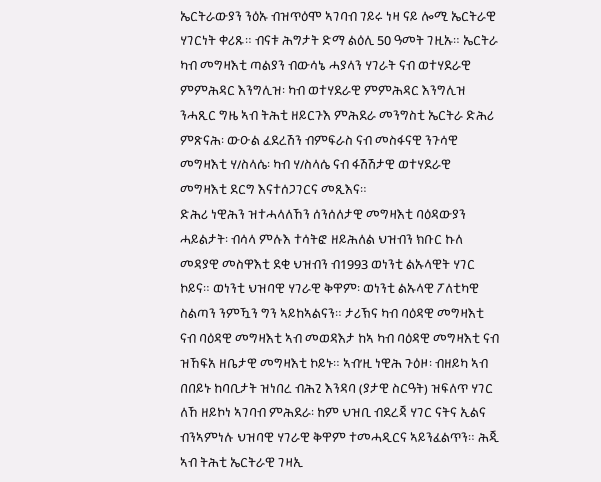ኤርትራውያን ንዕኡ ብዝጥዕሞ ኣገባብ ገይሩ ነዛ ናይ ሎሚ ኤርትራዊ ሃገርነት ቀሪጹ። ብናቱ ሕግታት ድማ ልዕሊ 50 ዓመት ገዚኡ። ኤርትራ ካብ መግዛእቲ ጣልያን ብውሳኔ ሓያላን ሃገራት ናብ ወተሃደራዊ ምምሕዳር እንግሊዝ፡ ካብ ወተሃደራዊ ምምሕዳር እንግሊዝ ንሓጺር ግዜ ኣብ ትሕቲ ዘይርጉእ ምሕደራ መንግስቲ ኤርትራ ድሕሪ ምጽናሕ፡ ውዑል ፈደረሽን ብምፍራስ ናብ መስፋናዊ ንጉሳዊ መግዛእቲ ሃ/ስላሴ፡ ካብ ሃ/ስላሴ ናብ ፋሽሽታዊ ወተሃደራዊ መግዛእቲ ደርግ እናተሰጋገርና መጺእና።
ድሕሪ ነዊሕን ዝተሓላለኸን ሰንሰለታዊ መግዛእቲ ባዕዳውያን ሓይልታት፡ ብሳላ ምሉእ ተሳትፎ ዘይሕለል ህዝብን ክቡር ኩለ መዳያዊ መስዋእቲ ደቂ ህዝብን ብ1993 ወነንቲ ልኡላዊት ሃገር ኮይና። ወነንቲ ህዝባዊ ሃገራዊ ቅዋም፡ ወነንቲ ልኡላዊ ፖለቲካዊ ስልጣን ንምዃን ግን ኣይከኣልናን። ታሪኽና ካብ ባዕዳዊ መግዛእቲ ናብ ባዕዳዊ መግዛእቲ ኣብ መወዳእታ ከኣ ካብ ባዕዳዊ መግዛእቲ ናብ ዝኸፍአ ዘቤታዊ መግዛእቲ ኮይኑ። ኣብ’ዚ ነዊሕ ጉዕዞ፡ ብዘይካ ኣብ በበይኑ ከባቢታት ዝነበረ ብሕጊ እንዳባ (ያታዊ ስርዓት) ዝፍለጥ ሃገር ለኸ ዘይኮነ ኣገባብ ምሕደራ፡ ከም ህዝቢ ብደረጃ ሃገር ናትና ኢልና ብንኣምነሉ ህዝባዊ ሃገራዊ ቅዋም ተመሓዲርና ኣይንፈልጥን። ሕጂ ኣብ ትሕቲ ኤርትራዊ ገዛኢ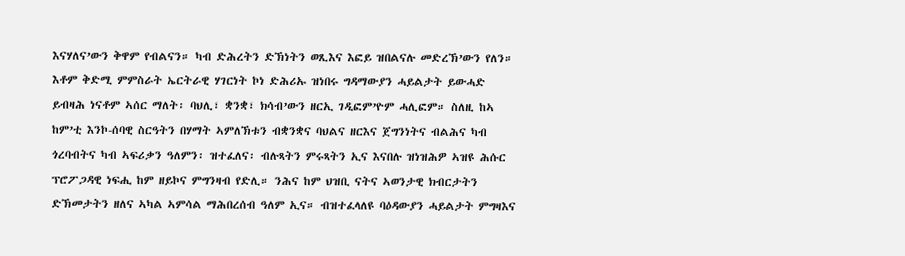እናሃለና’ውን ቅዋም የብልናን። ካብ ድሕረትን ድኽነትን ወጺእና እፎይ ዝበልናሉ መድረኽ’ውን የለን።
እቶም ቅድሚ ምምስራት ኤርትራዊ ሃገርነት ኮነ ድሕሪኡ ዝነበሩ ግዳማውያን ሓይልታት ይውሓድ ይብዛሕ ነናቶም ኣሰር ማለት፡ ባህሊ፣ ቋንቋ፣ ክሳብ’ውን ዘርኢ ገዲፎም’ዮም ሓሊፎም። ስለዚ ከኣ ከም’ቲ እንኮ-ሰባዊ ስርዓትን በሃማት ኣምለኽቱን ብቋንቋና ባህልና ዘርእና ጀግንነትና ብልሕና ካብ ጎረባብትና ካብ ኣፍሪቃን ዓለምን፡ ዝተፈለና፡ ብሉጻትን ምሩጻትን ኢና እናበሉ ዝነዝሕዎ ኣዝዩ ሕሱር ፕሮፖጋዳዊ ነፍሒ ከም ዘይኮና ምግንዛብ የድሊ። ንሕና ከም ህዝቢ ናትና ኣወንታዊ ክብርታትን ድኽመታትን ዘለና ኣካል ኣምሳል ማሕበረሰብ ዓለም ኢና። ብዝተፈላለዩ ባዕዳውያን ሓይልታት ምግዛእና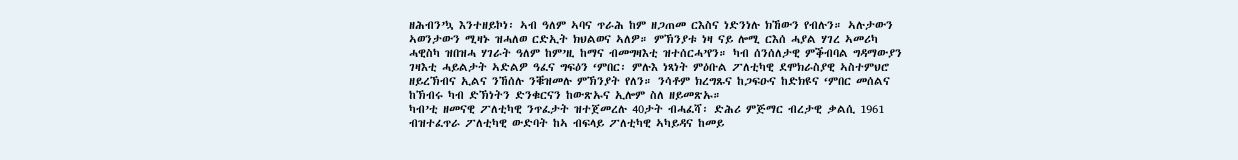ዘሕብን’ኳ እንተዘይኮነ፡ ኣብ ዓለም ኣባና ጥራሕ ከም ዘጋጠመ ርእስና ነድንነሉ ክኸውን የብሉን። ኣሉታውን ኣወንታውን ሚዛኑ ዝሓለወ ርድኢት ክህልወና ኣለዎ። ምኽንያቱ ነዛ ናይ ሎሚ ርእሰ ሓያል ሃገረ ኣመሪካ ሓዊስካ ዝበዝሓ ሃገራት ዓለም ከም’ዚ ከማና ብመግዛእቲ ዝተሰርሓ’የን። ካብ ሰንሰለታዊ ምቕብባል ግዳማውያን ገዛእቲ ሓይልታት ኣድልዎ ዓፈና ግፍዕን ‘ምበር፡ ምሉእ ነጻነት ምዕቡል ፖለቲካዊ ደሞክራስያዊ ኣስተምህሮ ዘይረኽብና ኢልና ንኸሰሉ ንቑዝመሉ ምኽንያት የለን። ንሳቶም ክረግጹና ከጋፍዑና ከድክዩና ‘ምበር መሰልና ከኽብሩ ካብ ድኽነትን ድንቁርናን ከውጽኡና ኢሎም ስለ ዘይመጽኡ።
ካብ’ቲ ዘመናዊ ፖለቲካዊ ንጥፈታት ዝተጀመረሉ 40ታት ብሓፈሻ፡ ድሕሪ ምጅማር ብረታዊ ቃልሲ 1961 ብዝተፈጥራ ፖለቲካዊ ውድባት ከኣ ብፍላይ ፖለቲካዊ ኣካይዳና ከመይ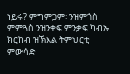ነይሩ? ምግምጋም፡ ንዝምጎስ ምምጓስ ንዝንቀፍ ምንቃፍ ካብኡ ክርከብ ዝኽእል ትምህርቲ ምውሳድ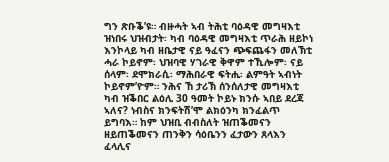ግን ጽቡቕ’ዩ። ብዙሓት ኣብ ትሕቲ ባዕዳዊ መግዛእቲ ዝነበሩ ህዝብታት፡ ካብ ባዕዳዊ መግዛእቲ ጥራሕ ዘይኮነ እንኮላይ ካብ ዘቤታዊ ናይ ዓፈናን ጭፍጨፋን መለኽቲ ሓራ ኮይኖም፡ ህዝባዊ ሃገራዊ ቅዋም ተኺሎም፡ ናይ ሰላም፡ ደሞክራሲ፡ ማሕበራዊ ፍትሒ፡ ልምዓት ኣብነት ኮይኖም’ዮም። ንሕና ኸ ታሪኽ ሰንሰለታዊ መግዛእቲ ካብ ዝቕበር ልዕሊ 30 ዓመት ኮይኑ ክንሱ ኣበይ ደረጃ ኣለና? ነብስና ክንፍትሽ’ሞ ልክዕንካ ክንፈልጥ ይግባእ። ከም ህዝቢ ብብስለት ዝጠቕመናን ዘይጠቕመናን ጠንቅን ሳዕቤንን ፈታውን ጸላእን ፈላሊና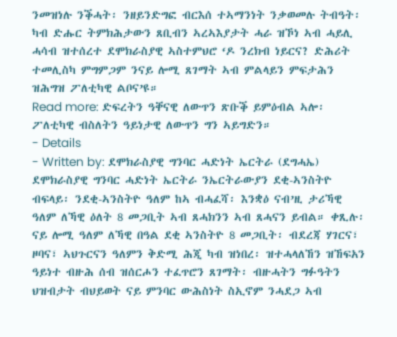ንመዝነሉ ንቕሓት፡ ንዘይንድግፎ ብርእሰ ተኣማንነት ንቃወመሉ ትብዓት፡ ካብ ድሑር ትምክሕታውን ጸቢብን ኣረኣእያታት ሓራ ዝኾነ ኣብ ሓይሊ ሓሳብ ዝተሰረተ ደሞክራስያዊ ኣስተምህሮ ‘ዶ ንረክብ ነይርና? ድሕሪት ተመሊስካ ምግምጋም ንናይ ሎሚ ጸገማት ኣብ ምልላይን ምፍታሕን ዝሕግዝ ፖለቲካዊ ልቦና’ዩ።
Read more: ድፍረትን ዓቐናዊ ለውጥን ጽቡቕ ይምዕብል ኣሎ፡ ፖለቲካዊ ብስለትን ዓይነታዊ ለውጥን ግን ኣይግድን።
- Details
- Written by: ደሞክራስያዊ ግንባር ሓድነት ኤርትራ (ደግሓኤ)
ደሞክራስያዊ ግንባር ሓድነት ኤርትራ ንኤርትራውያን ደቂ-ኣንስትዮ ብፍላይ፡ ንደቂ-ኣንስትዮ ዓለም ከኣ ብሓፈሻ፡ እንቋዕ ናብ’ዚ ታሪኻዊ ዓለም ለኻዊ ዕለት 8 መጋቢት ኣብ ጸሓክንን ኣብ ጸሓናን ይብል። ቀጺሉ፡ ናይ ሎሚ ዓለም ለኻዊ በዓል ደቂ ኣንስትዮ 8 መጋቢት፡ ብደረጃ ሃገርና፣ ዞባና፣ ኣህጉርናን ዓለምን ቅድሚ ሕጂ ካብ ዝነበረ፡ ዝተሓላለኸን ዝኸፍአን ዓይነተ ብዙሕ ሰብ ዝሰርሖን ተፈጥሮን ጸገማት፡ ብዙሓትን ግፉዓትን ህዝብታት ብህይወት ናይ ምንባር ውሕስነት ስኢኖም ንሓደጋ ኣብ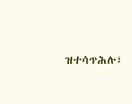ዝተሳጥሕሉ፣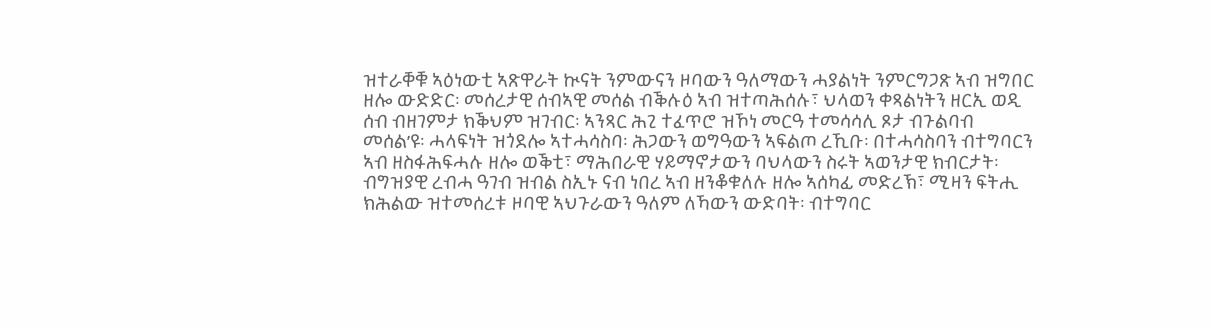ዝተራቐቑ ኣዕነውቲ ኣጽዋራት ኲናት ንምውናን ዞባውን ዓለማውን ሓያልነት ንምርግጋጽ ኣብ ዝግበር ዘሎ ውድድር፡ መሰረታዊ ሰብኣዊ መሰል ብቕሉዕ ኣብ ዝተጣሕሰሉ፣ ህላወን ቀጻልነትን ዘርኢ ወዲ ሰብ ብዘገምታ ክቕህም ዝገብር፡ ኣንጻር ሕጊ ተፈጥሮ ዝኾነ መርዓ ተመሳሳሊ ጾታ ብጉልባብ መሰል’ዩ፡ ሓላፍነት ዝጎደሎ ኣተሓሳስባ፡ ሕጋውን ወግዓውን ኣፍልጦ ረኺቡ፡ በተሓሳስባን ብተግባርን ኣብ ዘስፋሕፍሓሉ ዘሎ ወቕቲ፣ ማሕበራዊ ሃይማኖታውን ባህላውን ስሩት ኣወንታዊ ክብርታት፡ ብግዝያዊ ረብሓ ዓገብ ዝብል ስኢኑ ናብ ነበረ ኣብ ዘንቆቁለሉ ዘሎ ኣሰካፊ መድረኽ፣ ሚዛን ፍትሒ ክሕልው ዝተመሰረቱ ዞባዊ ኣህጉራውን ዓለም ለኻውን ውድባት፡ ብተግባር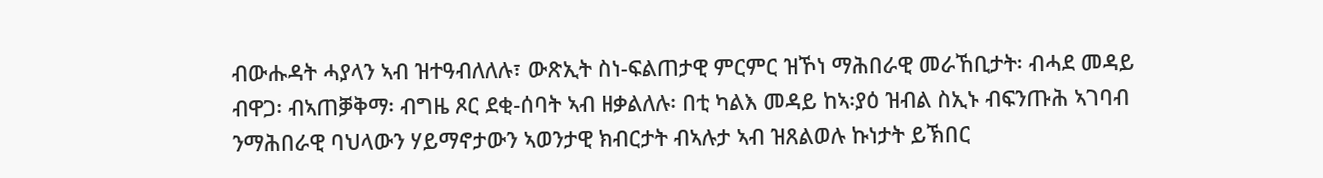ብውሑዳት ሓያላን ኣብ ዝተዓብለለሉ፣ ውጽኢት ስነ-ፍልጠታዊ ምርምር ዝኾነ ማሕበራዊ መራኸቢታት፡ ብሓደ መዳይ ብዋጋ፡ ብኣጠቓቅማ፡ ብግዜ ጾር ደቂ-ሰባት ኣብ ዘቃልለሉ፡ በቲ ካልእ መዳይ ከኣ፡ያዕ ዝብል ስኢኑ ብፍንጡሕ ኣገባብ ንማሕበራዊ ባህላውን ሃይማኖታውን ኣወንታዊ ክብርታት ብኣሉታ ኣብ ዝጸልወሉ ኩነታት ይኽበር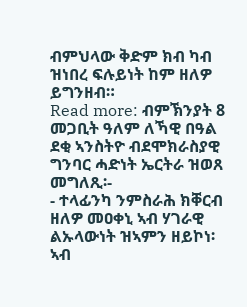ብምህላው ቅድም ክብ ካብ ዝነበረ ፍሉይነት ከም ዘለዎ ይግንዘብ።
Read more: ብምኽንያት 8 መጋቢት ዓለም ለኻዊ በዓል ደቂ ኣንስትዮ ብደሞክራስያዊ ግንባር ሓድነት ኤርትራ ዝወጸ መግለጺ፡-
- ተላፊንካ ንምስራሕ ክቐርብ ዘለዎ መዐቀኒ ኣብ ሃገራዊ ልኡላውነት ዝኣምን ዘይኮነ፡ ኣብ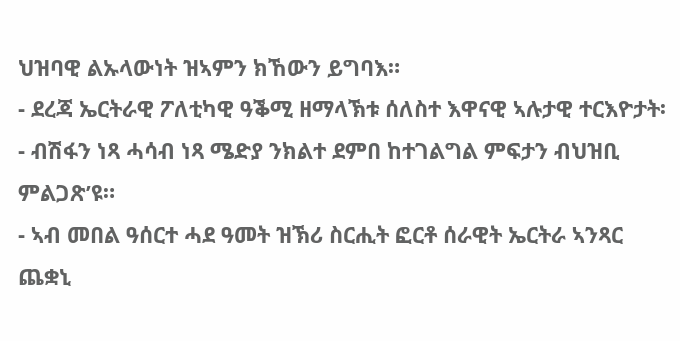ህዝባዊ ልኡላውነት ዝኣምን ክኸውን ይግባእ።
- ደረጃ ኤርትራዊ ፖለቲካዊ ዓቕሚ ዘማላኽቱ ሰለስተ እዋናዊ ኣሉታዊ ተርእዮታት፡
- ብሽፋን ነጻ ሓሳብ ነጻ ሜድያ ንክልተ ደምበ ከተገልግል ምፍታን ብህዝቢ ምልጋጽ’ዩ።
- ኣብ መበል ዓሰርተ ሓደ ዓመት ዝኽሪ ስርሒት ፎርቶ ሰራዊት ኤርትራ ኣንጻር ጨቋኒ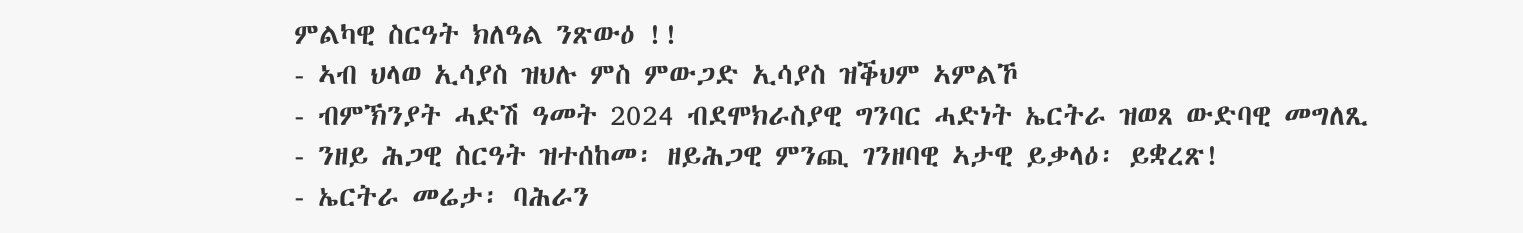ምልካዊ ስርዓት ክለዓል ንጽውዕ !!
- ኣብ ህላወ ኢሳያስ ዝህሉ ምስ ምውጋድ ኢሳያስ ዝቕህም ኣምልኾ
- ብምኽንያት ሓድሽ ዓመት 2024 ብደሞክራስያዊ ግንባር ሓድነት ኤርትራ ዝወጸ ውድባዊ መግለጺ
- ንዘይ ሕጋዊ ስርዓት ዝተሰከመ፡ ዘይሕጋዊ ምንጪ ገንዘባዊ ኣታዊ ይቃላዕ፡ ይቋረጽ!
- ኤርትራ መሬታ፡ ባሕራን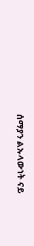ሰማያን ልኡላውነት ናይ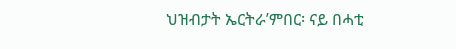ህዝብታት ኤርትራ’ምበር፡ ናይ በሓቲ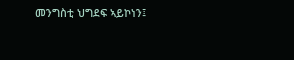መንግስቲ ህግደፍ ኣይኮነን፤